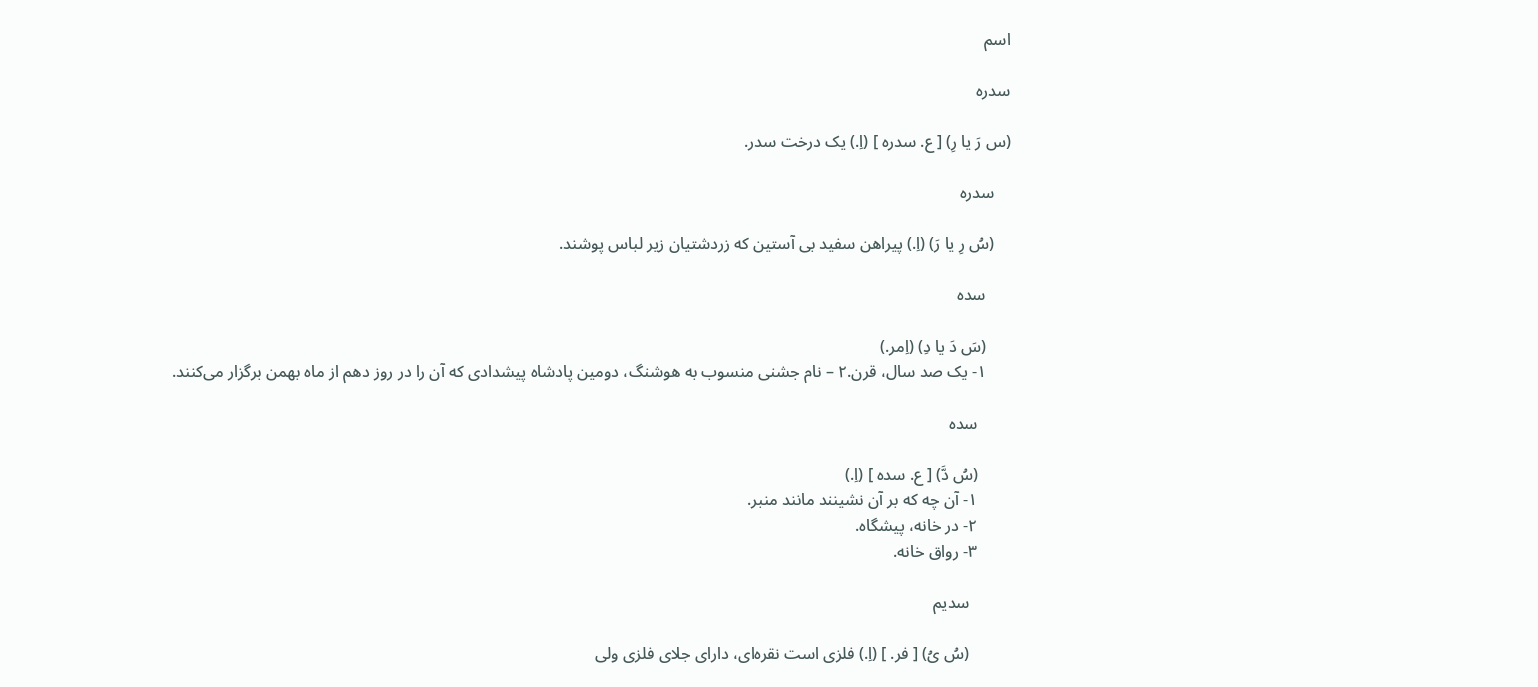اسم

سدره

(س رَ یا رِ) [ ع. سدره ] (اِ.) یک درخت سدر.

    سدره

    (سُ رِ یا رَ) (اِ.) پیراهن سفید بی آستین که زردشتیان زیر لباس پوشند.

      سده

      (سَ دَ یا دِ) (اِمر.)
      ۱- یک صد سال، قرن.۲ – نام جشنی منسوب به هوشنگ، دومین پادشاه پیشدادی که آن را در روز دهم از ماه بهمن برگزار می‌کنند.

        سده

        (سُ دَّ) [ ع. سده ] (اِ.)
        ۱- آن چه که بر آن نشینند مانند منبر.
        ۲- در خانه، پیشگاه.
        ۳- رواق خانه.

          سدیم

          (سُ یُ) [ فر. ] (اِ.) فلزی است نقره‌ای، دارای جلای فلزی ولی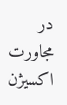در مجاورت اکسیژن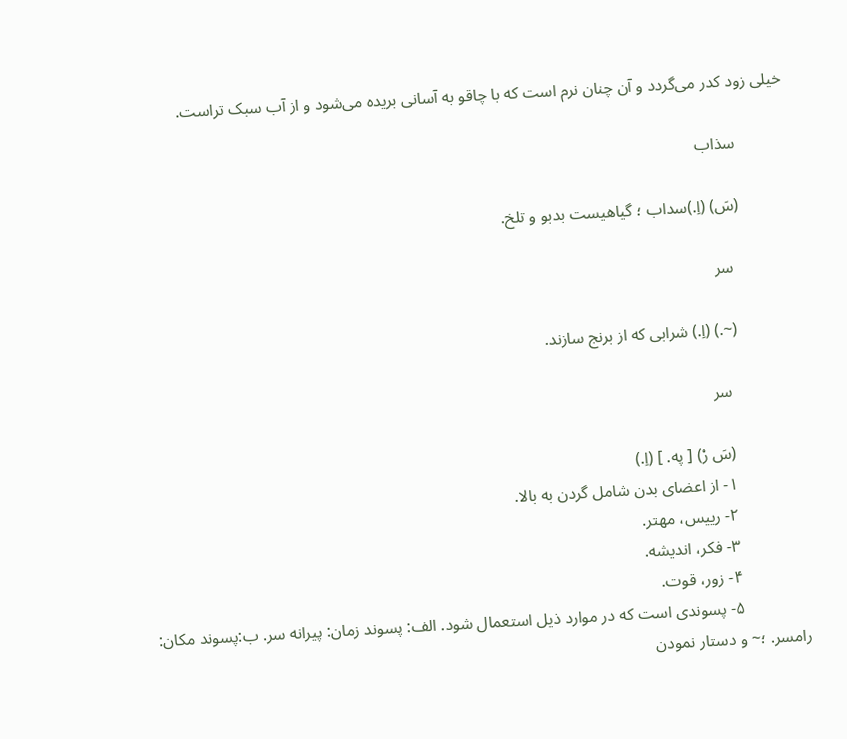خیلی زود کدر می‌گردد و آن چنان نرم است که با چاقو به آسانی بریده می‌شود و از آب سبک تراست.

            سذاب

            (سَ) (اِ.)سداب ؛ گیاهیست بدبو و تلخ.

              سر

              (~.) (اِ.) شرابی که از برنج سازند.

                سر

                (سَ رْ) [ په. ] (اِ.)
                ۱- از اعضای بدن شامل گردن به بالا.
                ۲- رییس، مهتر.
                ۳- فکر، اندیشه.
                ۴- زور، قوت.
                ۵- پسوندی است که در موارد ذیل استعمال شود. الف: پسوند زمان: پیرانه سر. ب:پسوند مکان: رامسر. ؛~ و دستار نمودن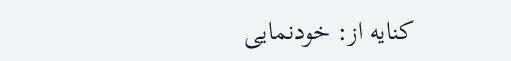کنایه از: خودنمایی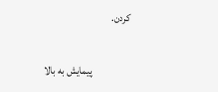کردن.

                  پیمایش به بالا